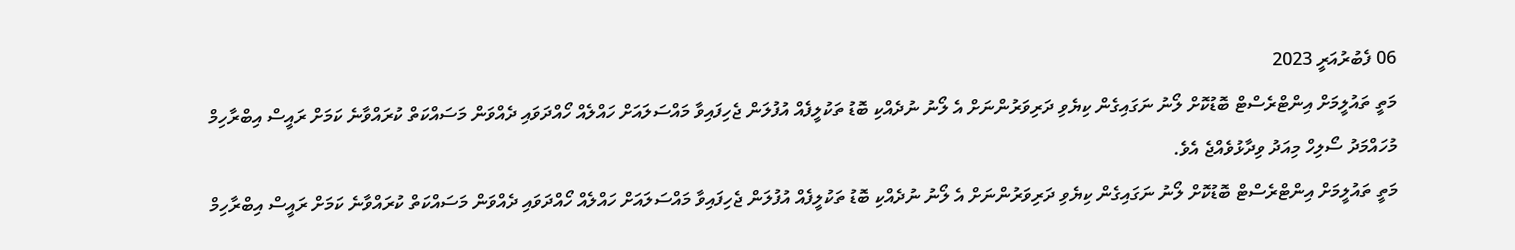06 ފެބުރުއަރީ 2023
މަތީ ތައުލީމަށް އިންޓްރެސްޓް ބޮޑުކޮށް ލޯނު ނަގައިގެން ކިޔެވި ދަރިވަރުންނަށް އެ ލޯނު ނުދެއްކި ބޮޑު ތަކުލީފެއް އުފުލަން ޖެހިފައިވާ މައްސަލައަށް ހައްލެއް ހޯއްދަވައި ދެއްވަން މަސައްކަތް ކުރައްވާނެ ކަމަށް ރައީސް އިބްރާހިމް މުހައްމަދު ސޯލިހް މިއަދު ވިދާޅުވެއްޖެ އެވެ.
މަތީ ތައުލީމަށް އިންޓްރެސްޓް ބޮޑުކޮށް ލޯނު ނަގައިގެން ކިޔެވި ދަރިވަރުންނަށް އެ ލޯނު ނުދެއްކި ބޮޑު ތަކުލީފެއް އުފުލަން ޖެހިފައިވާ މައްސަލައަށް ހައްލެއް ހޯއްދަވައި ދެއްވަން މަސައްކަތް ކުރައްވާނެ ކަމަށް ރައީސް އިބްރާހިމް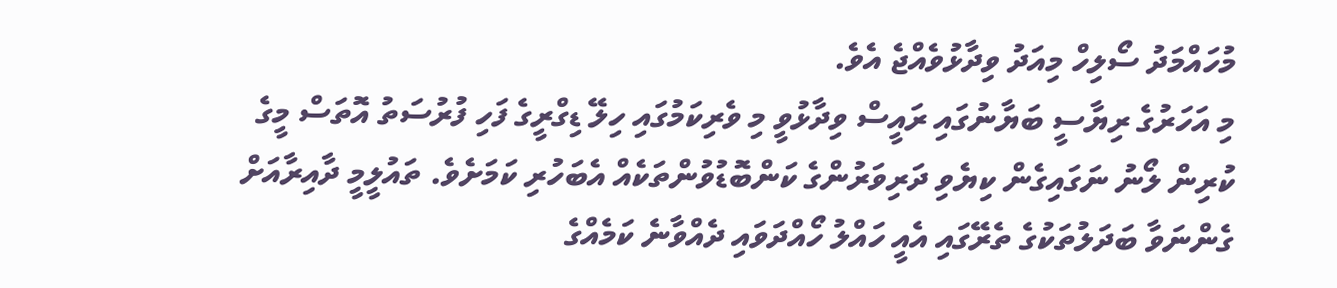މުހައްމަދު ސޯލިހް މިއަދު ވިދާޅުވެއްޖެ އެވެ.
މި އަހަރުގެ ރިޔާސީ ބަޔާނުގައި ރައީސް ވިދާޅުވީ މި ވެރިކަމުގައި ހިލޭ ޑިގްރީގެ ފަހި ފުރުސަތު އޮތަސް މީގެ ކުރިން ލޯނު ނަގައިގެން ކިޔެވި ދަރިވަރުންގެ ކަންބޮޑުވުންތަކެއް އެބަހުރި ކަމަށެވެ. ތައުލީމީ ދާއިރާއަށް ގެންނަވާ ބަދަލުތަކުގެ ތެރޭގައި އެއީ ހައްލު ހޯއްދަވައި ދެއްވާނެ ކަމެއްގެ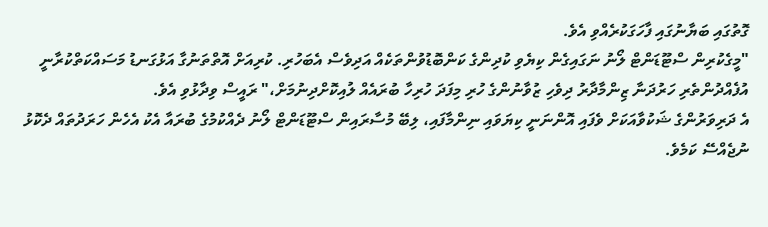ގޮތުގައި ބަޔާނުގައި ފާހަގަކުރެއްވި އެވެ.
"މީގެކުރިން ސްޓޫޑަންޓް ލޯނު ނަގައިގެން ކިޔެވި ކުދިންގެ ކަންބޮޑުވުންތަކެއް އަދިވެސް އެބަހުރި. ކުރިއަށް އޮތްތަނުގާ އަޅުގަނޑު މަސައްކަތްކުރާނީ އުފެއްދުންތެރި ހަރުދަނާ ޒިންމާދާރު ދިވެހި ޒުވާނުންގެ ހުރި މިފަދަ ހުރިހާ ބުރައެއް ލުއިކޮށްދިނުމަށް،" ރައީސް ވިދާޅުވި އެވެ.
އެ ދަރިވަރުންގެ ޝަކުވާއަކަށް ވެފައި އޮންނަނީ ކިޔަވައި ނިންމާފައި، ލިބޭ މުސާރައިން ސްޓޫޑަންޓް ލޯނު ދެއްކުމުގެ ބުރައާ އެކު އެހެން ހަރަދުތައް ދެކޮޅު ނުޖެއްސޭ ކަމެވެ.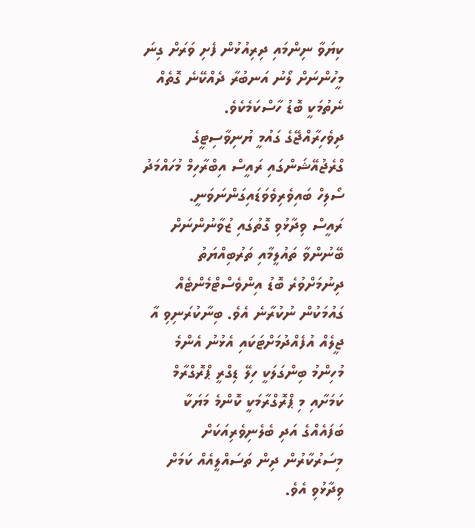ކިޔަވާ ނިންމައި ދިރިއުޅުން ފެށި ވަރަށް ގިނަ މީހުންނަށް ލޯނު އަނބުރާ ދެއްކޭނެ ގޮތެއް ނެތުމަކީ ބޮޑު ހާސްކަމެކެވެ.
ދިވެހިރާއްޖޭގެ ގައުމީ ޔުނިވާސިޓީގެ ގްރެޖުއޭޝަންގައި ރައީސް އިބްރާހިމް މުހައްމަދު ސޯލިހް ބައިވެރިވެވަޑައިގަންނަވަނީ.
ރައީސް ވިދާޅުވި ގޮތުގައި ޒުވާނުންނަށް ބޭނުންވާ ތައުލީމާއި ތަރުބިއްޔަތު ދިނުމަށްވުރެ ބޮޑު އިންވެސްޓްމެންޓެއް ގައުމަކުން ނުކުރާނެ އެވެ. ބިނާކުރަނިވި އާ ޖީލެއް އުފެއްދުމަށްޓަކައި އެޅުނު އެންމެ މުހިންމު ބިންގަލަކީ ހިލޭ ޑިގްރީ ޕްރޮގްރާމް ކަމަށާއި މި ޕްރޮގްރާމަކީ ކޮންމެ މަޔަކާ ބަފައެއްގެ އަދި ބެލެނިވެރިއަކަށް މިސަރުކާރުން ދިން ތަސައްލީއެއް ކަމަށް ވިދާޅުވި އެވެ.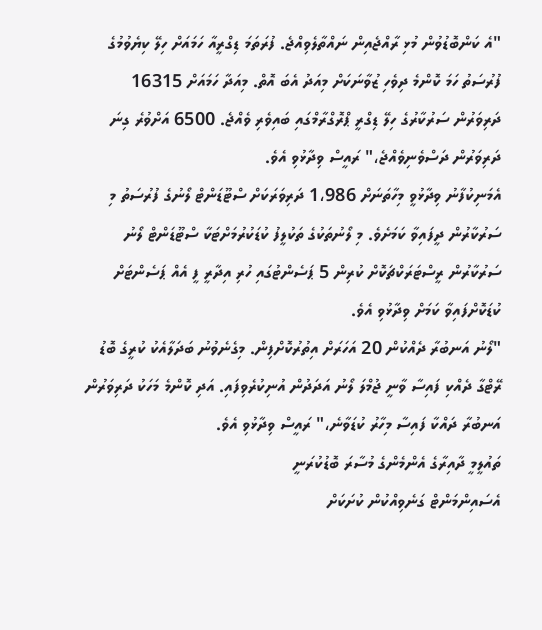"އެ ކަންބޮޑުވުން މުޅި ރާއްޖެއިން ނައްތާލެވިއްޖެ. ފުރަތަމަ ޑިގްރީއާ ހަމައަށް ހިލޭ ކިޔެވުމުގެ ފުރުސަތު ހަމަ ކޮންމެ ދިވެހި ޒުވާނަކަށް މިއަދު އެބަ އޮތް. މިއަދާ ހަމައަށް 16315 ދަރިވަރުން ސަރުކާރުގެ ހިލޭ ޑިގްރީ ޕްރޮގްރާމްގައި ބައިވެރި ވެއްޖެ. 6500 އަށްވުރެ ގިނަ ދަރިވަރުން ދަސްވެނިވެއްޖެ،" ރައީސް ވިދާޅުވި އެވެ.
އެމަނިކުފާނު ވިދާޅުވީ މިހާތަނަށް 1،986 ދަރިވަރަކަށް ސްޓޫޑަންޓް ލޯނުގެ ފުރުސަތު މި ސަރުކާރުން ދީފައިވާ ކަމަށެވެ. މި ލޯނުތަކުގެ ތަކުލީފު ކުޑަކުރުމަށްޓަކާ ސްޓޫޑަންޓް ލޯނު ސަރުކާރުން ރީސްޓަރަކްޗަކޮށް ކުރިން 5 ޕަސެންޓުގައި ހުރި އިދާރީ ފީ އެއް ޕަސެންޓަށް ކުޑަކޮށްފައިވާ ކަމަށް ވިދާޅުވި އެވެ.
"ލޯނު އަނބުރާ ދެއްކުން 20 އަހަރަށް އިތުރުކޮށްފިން. މިގެނެވުނު ބަދަލާއެކު ކުރީގެ ބޮޑު ރޭޓްގާ ދެއްކި ފައިސާ ވާނީ ޖުމްލަ ލޯނު އަދަދުން އުނިކުރެވިފައި. އަދި ކޮންމެ މަހަކު ދަރިވަރުން އަނބުރާ ދައްކާ ފައިސާ މިހާރު ކުޑަވާނެ،" ރައީސް ވިދާޅުވި އެވެ.
ތައުލީމީ ދާއިރާގެ އެންމެންގެ މުސާރަ ބޮޑުކުރަނީ
އެސައިންމަންޓް ގަނެވިއްކުން ކުށަކަށް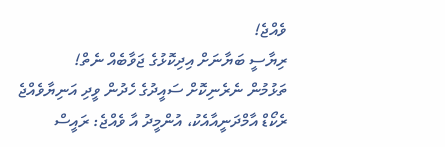ވެއްޖެ!
ރިޔާސީ ބަޔާނަށް އިދިކޮޅުގެ ޖަވާބެއް ނެތް!
ތަޅުމުން ނެރެނިކޮށް ސައީދުގެ ހެދުން ވީދި އަނިޔާވެއްޖެ
ރެކޯޑް އާމްދަނީއާއެކު، އުންމީދު އާ ވެއްޖެ: ރައީސް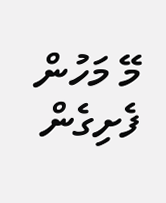މޭ މަހުން ފެށިގެން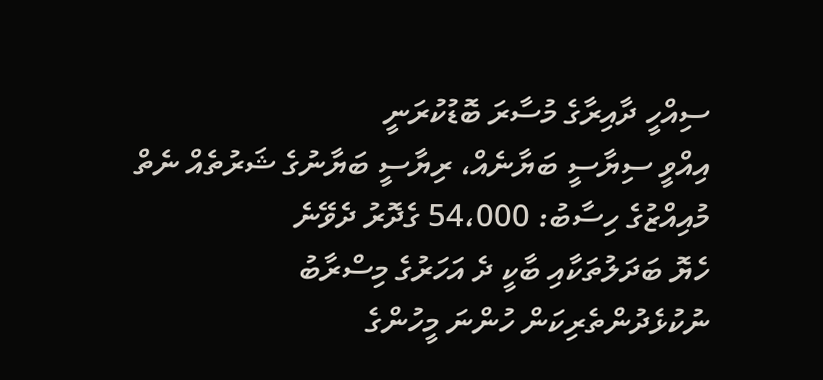ސިއްހީ ދާއިރާގެ މުސާރަ ބޮޑުކުރަނީ
އިއްވީ ސިޔާސީ ބަޔާނެއް، ރިޔާސީ ބަޔާނުގެ ޝަރުތެއް ނެތް
މުއިއްޒުގެ ހިސާބު: 54،000 ގެދޮރު ދެވޭނެ
ހެޔޮ ބަދަލުތަކާއި ބާކީ ދެ އަހަރުގެ މިސްރާބު
ނުކުޅެދުންތެރިކަން ހުންނަ މީހުންގެ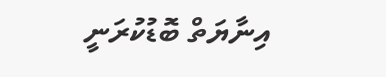އިނާޔަތް ބޮޑުކުރަނީ